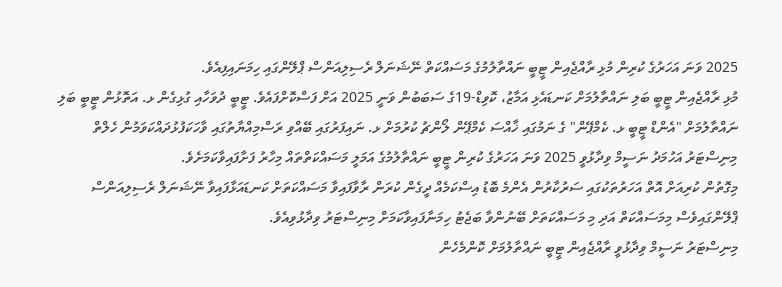2025 ވަނަ އަހަރުގެ ކުރިން މުޅި ރާއްޖެއިން ޓީބީ ނައްތާލުމުގެ މަސައްކަތް ނޭޝަނަލް ރެސިލިއަންސް ޕްލޭންގައި ހިމަނައިފިއެވެ.
މުޅި ރާއްޖެއިން ޓީބީ ބަލި ނައްތާލުމަށް ކަނޑައެޅި އަމާޒު، ކޮވިޑް-19ގެ ސަބަބުން ވަނީ 2025 އަށް ފަސްކޮށްފައެވެ. ޓީބީ ދުވަހާއި ގުޅިގެން ޅ. އަތޮޅުން ޓީބީ ބަލި ނައްތާލުމަށް "އެންޑް ޓީބީ ޅ. ކެމްޕޭން" ގެ ނަމުގައި ޚާއްސަ ކެމްޕޭން ލޯންޗު ކުރުމަށް ޅ. ނައިފަރުގައި ބޭއްވި ރަސްމިއްޔާތުގައި ވާހަކަފުޅުދައްކަވަމުން ހެލްތް މިނިސްޓަރު އަހުމަދު ނަސީމް ވިދާޅުވީ 2025 ވަނަ އަހަރުގެ ކުރިން ޓީބީ ނައްތާލުމުގެ އަމަލީ މަސައްކަތްތައް މިހާރު ފަށާފައިވާކަމަށެވެ.
މިގޮތުން ކުރިއަށް އޮތް އަހަރުތަކުގައި ސަރުކާރުން އެންމެ ބޮޑު އިސްކަމެއް ދީގެން ކުރަން ރާވާފައިވާ މަސައްކަތަށް ކަނޑައަޅާފައިވާ ނޭޝަނަލް ރެސިލިއަންސް ޕްލޭންގައިވެސް މިމަސައްކަތް އަދި މި މަސައްކަތަށް ބޭނުންވާ ބަޖެޓު ހިމަނާފައިވާކަމަށް މިނިސްޓަރު ވިދާޅުވިއެވެ.
މިނިސްޓަރު ނަސީމް ވިދާޅުވީ ރާއްޖެއިން ޓީބީ ނައްތާލުމަށް ކޮންމެހެން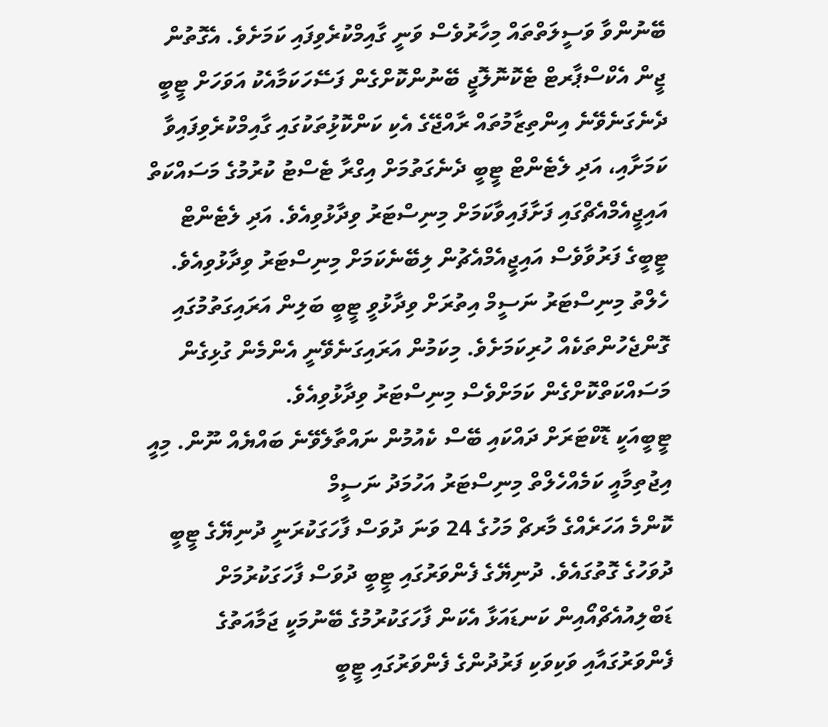ބޭނުންވާ ވަސީލަތްތައް މިހާރުވެސް ވަނީ ގާއިމްކުރެވިފައި ކަމަށެވެ. އެގޮތުން ޖީން އެކްސްޕާރޓް ޓެކޮނޮލޮޖީ ބޭނުންކޮށްގެން ފަސޭހަކަމާއެކު އަވަހަށް ޓީބީ ދެނެގަނެވޭނެ އިންތިޒާމުތައް ރާއްޖޭގެ އެކި ކަންކޮޅުިތަކުގައި ގާއިމްކުރެވިފައިވާ ކަމަށާއި، އަދި ލެޓެންޓް ޓީބީ ދެނެގަތުމަށް އިގްރާ ޓެސްޓު ކުރުމުގެ މަސައްކަތް އައިޖީއެމްއެޗްގައި ފަށާފައިވާކަމަށް މިނިސްޓަރު ވިދާޅުވިއެވެ. އަދި ލެޓެންޓް ޓީބީގެ ފަރުވާވެސް އައިޖީއެމްއެޗުން ލިބޭނެކަމަށް މިނިސްޓަރު ވިދާޅުވިއެވެ.
ހެލްތު މިނިސްޓަރު ނަސީމް އިތުރަށް ވިދާޅުވީ ޓީބީ ބަލިން އަރައިގަތުމުގައި ގޮންޖެހުންތަކެއް ހުރިކަމަށެވެ. މިކަމުން އަރައިގަނެވޭނީ އެންމެން ގުޅިގެން މަސައްކަތްކޮށްގެން ކަމަށްވެސް މިނިސްޓަރު ވިދާޅުވިއެވެ.
ޓީބީއަކީ ޑޮކްޓަރަށް ދައްކައި ބޭސް ކެއުމުން ނައްތާލެވޭނެ ބައްޔެއް ނޫން. މިއީ އިޖުތިމާއީ ކަމެއްހެލްތް މިނިސްޓަރު އަހުމަދު ނަސީމް
ކޮންމެ އަހަރެއްގެ މާރޗް މަހުގެ 24 ވަނަ ދުވަސް ފާހަގަކުރަނީ ދުނިޔޭގެ ޓީބީ ދުވަހުގެ ގޮތުގައެވެ. ދުނިޔޭގެ ފެންވަރުގައި ޓީބީ ދުވަސް ފާހަގަކުރުމަށް ޑަބްލިއުއެޗްއޯއިން ކަނޑައަޅާ އެކަން ފާހަގަކުރުމުގެ ބޭނުމަކީ ޖަމާއަތުގެ ފެންވަރުގައާއި ވަކިވަކި ފަރުދުންގެ ފެންވަރުގައި ޓީބީ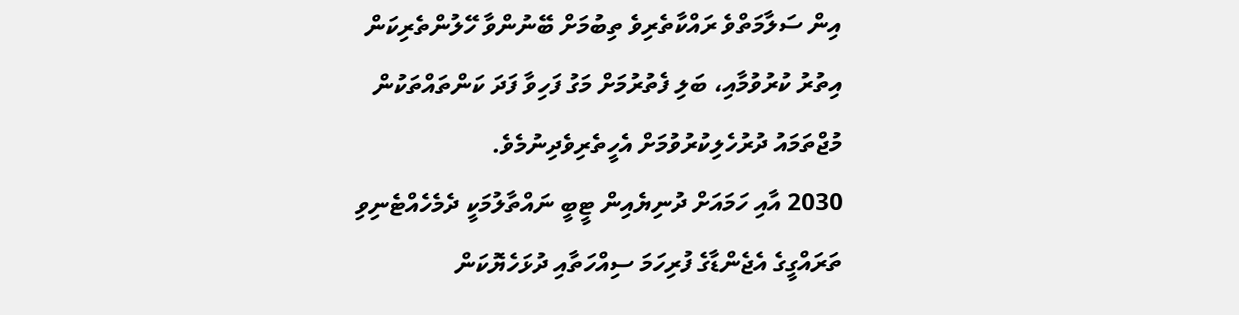އިން ސަލާމަތްވެ ރައްކާތެރިވެ ތިބުމަށް ބޭނުންވާ ހޭލުންތެރިކަން އިތުރު ކުރުވުމާއި، ބަލި ފެތުރުމަށް މަގު ފަހިވާ ފަދަ ކަންތައްތަކުން މުޖްތަމައު ދުރުހެލިކުރުވުމަށް އެހީތެރިވެދިނުމެވެ.
2030 އާއި ހަމައަށް ދުނިޔެއިން ޓީބީ ނައްތާލުމަކީ ދެމެހެއްޓެނިވި ތަރައްގީގެ އެޖެންޑާގެ ފުރިހަމަ ސިއްހަތާއި ދުޅަހެޔޮކަން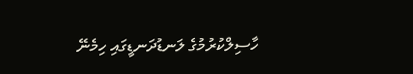ހާސިލްކުރުމުގެ ލަނޑުދަނޑީގައި ހިމެނޭ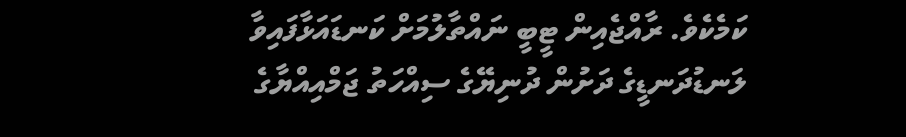ކަމެކެވެ. ރާއްޖެއިން ޓީބީ ނައްތާލުމަށް ކަނޑައަޅާފައިވާ ލަނޑުދަނޑީގެ ދަށުން ދުނިޔޭގެ ސިއްހަތު ޖަމްއިއްޔާގެ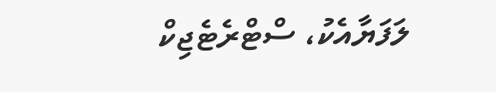ލަފަޔާއެކު، ސްޓްރެޓެޖިކް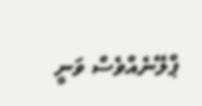ޕްލޭނެއްވެސް ވަނީ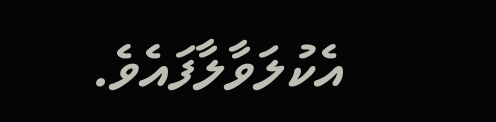އެކުލަވާލާފައެވެ.